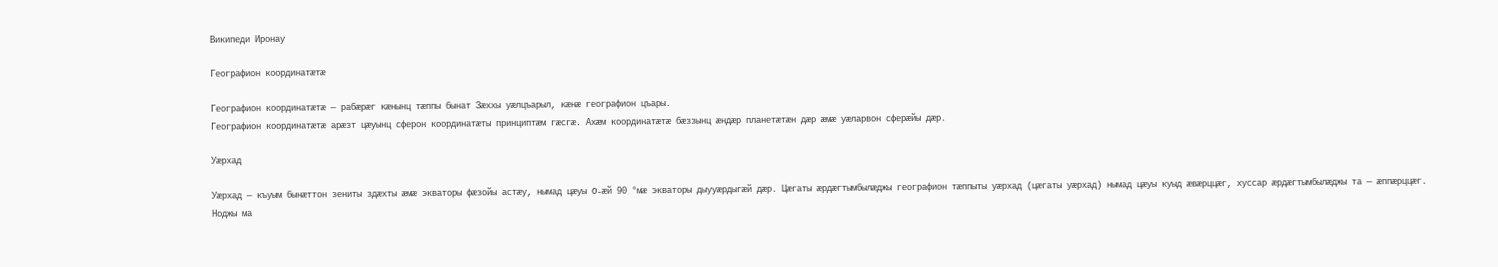Википеди Иронау

Географион координатæтæ

Географион координатæтæ — рабæрæг кæнынц тæппы бынат Зæххы уæлцъарыл, кæнæ географион цъары.
Географион координатæтæ арæзт цæуынц сферон координатæты принциптæм гæсгæ. Ахæм координатæтæ бæззынц æндæр планетæтæн дæр æмæ уæларвон сферæйы дæр.

Уæрхад

Уæрхад — къуым бынæттон зениты здæхты æмæ экваторы фæзойы астæу, нымад цæуы 0-æй 90 °мæ экваторы дыууæрдыгæй дæр. Цæгаты æрдæгтымбылæджы географион тæппыты уæрхад (цæгаты уæрхад) нымад цæуы куыд æвæрццæг, хуссар æрдæгтымбылæджы та — æппæрццæг. Ноджы ма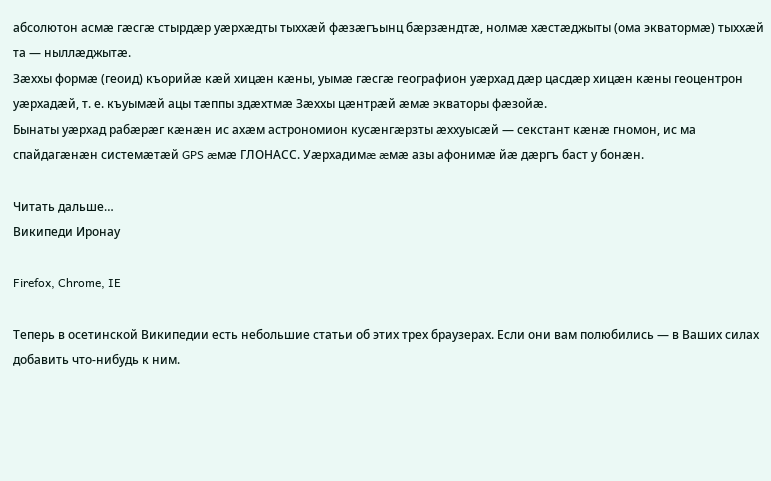абсолютон асмæ гæсгæ стырдæр уæрхæдты тыххæй фæзæгъынц бæрзæндтæ, нолмæ хæстæджыты (ома экватормæ) тыххæй та — ныллæджытæ.
Зæххы формæ (геоид) къорийæ кæй хицæн кæны, уымæ гæсгæ географион уæрхад дæр цасдæр хицæн кæны геоцентрон уæрхадæй, т. е. къуымæй ацы тæппы здæхтмæ Зæххы цæнтрæй æмæ экваторы фæзойæ.
Бынаты уæрхад рабæрæг кæнæн ис ахæм астрономион кусæнгæрзты æххуысæй — секстант кæнæ гномон, ис ма спайдагæнæн системæтæй GPS æмæ ГЛОНАСС. Уæрхадимæ æмæ азы афонимæ йæ дæргъ баст у бонæн.

Читать дальше…
Википеди Иронау

Firefox, Chrome, IE

Теперь в осетинской Википедии есть небольшие статьи об этих трех браузерах. Если они вам полюбились — в Ваших силах добавить что-нибудь к ним.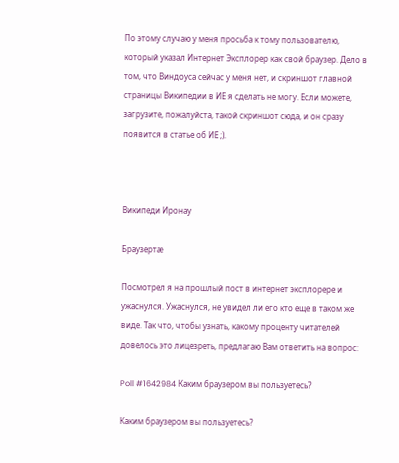По этому случаю у меня просьба к тому пользователю, который указал Интернет Эксплорер как свой браузер. Дело в том, что Виндоуса сейчас у меня нет, и скриншот главной страницы Википедии в ИЕ я сделать не могу. Если можете, загрузите, пожалуйста, такой скриншот сюда, и он сразу появится в статье об ИЕ ;).



Википеди Иронау

Браузертæ

Посмотрел я на прошлый пост в интернет эксплорере и ужаснулся. Ужаснулся, не увидел ли его кто еще в таком же виде. Так что, чтобы узнать, какому проценту читателей довелось это лицезреть, предлагаю Вам ответить на вопрос:

Poll #1642984 Каким браузером вы пользуетесь?

Каким браузером вы пользуетесь?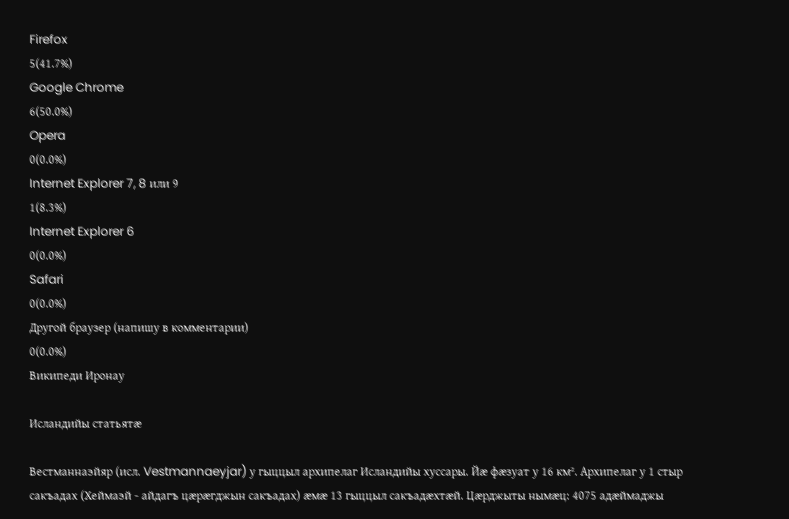Firefox
5(41.7%)
Google Chrome
6(50.0%)
Opera
0(0.0%)
Internet Explorer 7, 8 или 9
1(8.3%)
Internet Explorer 6
0(0.0%)
Safari
0(0.0%)
Другой браузер (напишу в комментарии)
0(0.0%)
Википеди Иронау

Исландийы статьятæ

Вестманнаэйяр (исл. Vestmannaeyjar) у гыццыл архипелаг Исландийы хуссары. Йæ фæзуат у 16 км². Архипелаг у 1 стыр сакъадах (Хеймаэй - айдагъ цæрæгджын сакъадах) æмæ 13 гыццыл сакъадæхтæй. Цæрджыты нымæц: 4075 адæймаджы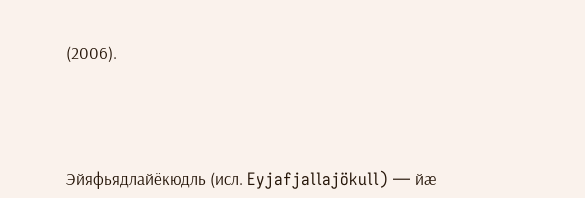(2006).





Эйяфьядлайёкюдль (исл. Eyjafjallajökull) — йæ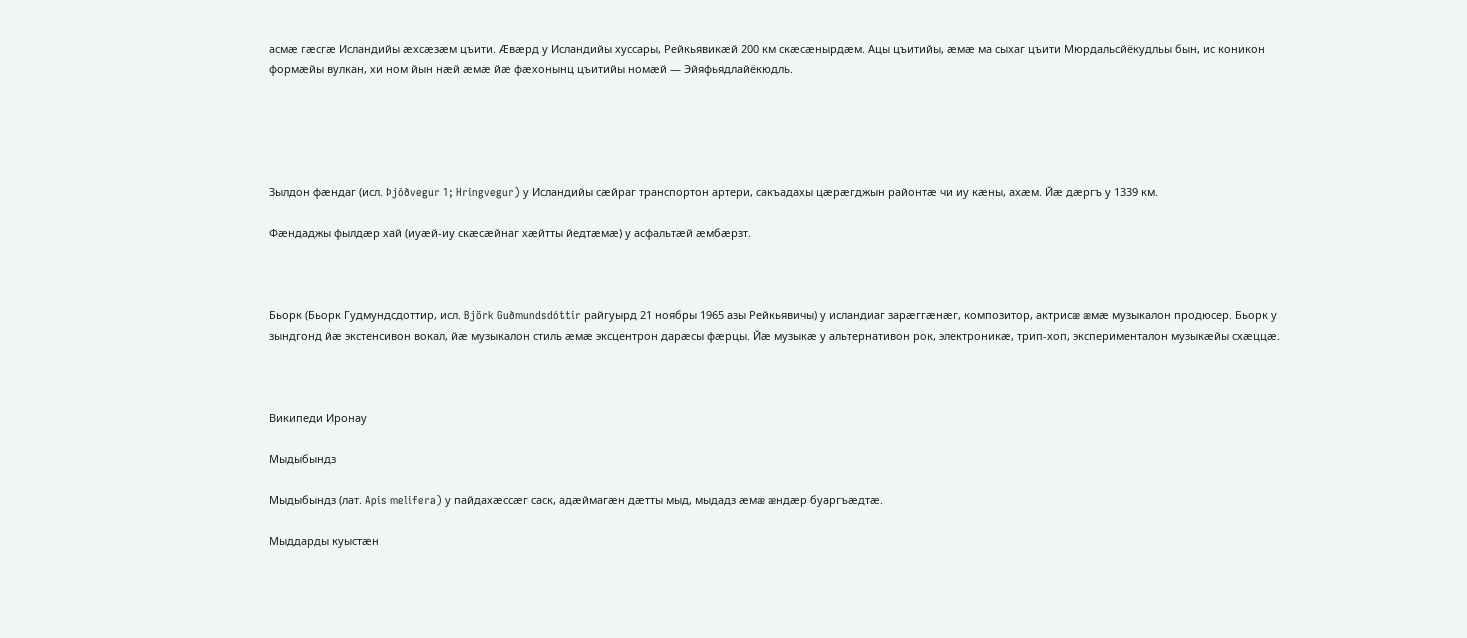асмæ гæсгæ Исландийы æхсæзæм цъити. Æвæрд у Исландийы хуссары, Рейкьявикæй 200 км скæсæнырдæм. Ацы цъитийы, æмæ ма сыхаг цъити Мюрдальсйёкудльы бын, ис коникон формæйы вулкан, хи ном йын нæй æмæ йæ фæхонынц цъитийы номæй — Эйяфьядлайёкюдль.





Зылдон фæндаг (исл. Þjóðvegur 1; Hringvegur) у Исландийы сæйраг транспортон артери, сакъадахы цæрæгджын районтæ чи иу кæны, ахæм. Йæ дæргъ у 1339 км.

Фæндаджы фылдæр хай (иуæй-иу скæсæйнаг хæйтты йедтæмæ) у асфальтæй æмбæрзт.



Бьорк (Бьорк Гудмундсдоттир, исл. Björk Guðmundsdóttir райгуырд 21 ноябры 1965 азы Рейкьявичы) у исландиаг зарæггæнæг, композитор, актрисæ æмæ музыкалон продюсер. Бьорк у зындгонд йæ экстенсивон вокал, йæ музыкалон стиль æмæ эксцентрон дарæсы фæрцы. Йæ музыкæ у альтернативон рок, электроникæ, трип-хоп, эксперименталон музыкæйы схæццæ.



Википеди Иронау

Мыдыбындз

Мыдыбындз (лат. Apis melifera) у пайдахæссæг саск, адæймагæн дæтты мыд, мыдадз æмæ æндæр буаргъæдтæ.

Мыддарды куыстæн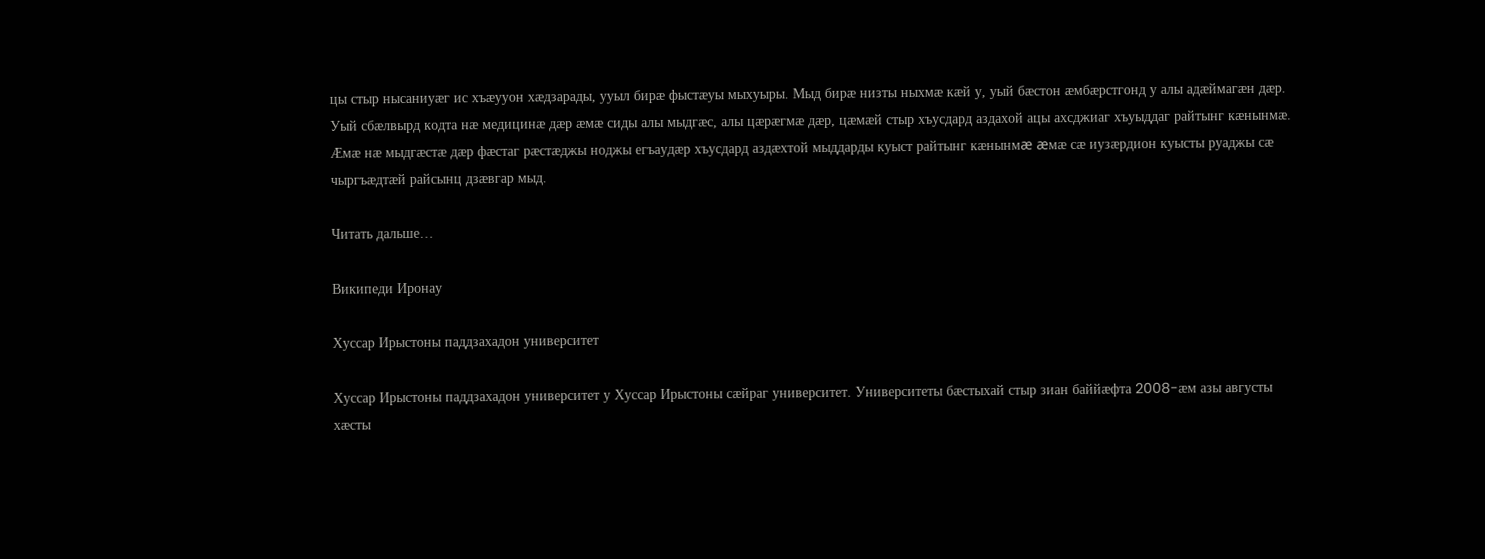цы стыр нысаниуæг ис хъæууон хæдзарады, ууыл бирæ фыстæуы мыхуыры. Мыд бирæ низты ныхмæ кæй у, уый бæстон æмбæрстгонд у алы адæймагæн дæр. Уый сбæлвырд кодта нæ медицинæ дæр æмæ сиды алы мыдгæс, алы цæрæгмæ дæр, цæмæй стыр хъусдард аздахой ацы ахсджиаг хъуыддаг райтынг кæнынмæ. Æмæ нæ мыдгæстæ дæр фæстаг рæстæджы ноджы егъаудæр хъусдард аздæхтой мыддарды куыст райтынг кæнынмæ æмæ сæ иузæрдион куысты руаджы сæ чыргъæдтæй райсынц дзæвгар мыд.

Читать дальше…

Википеди Иронау

Хуссар Ирыстоны паддзахадон университет

Хуссар Ирыстоны паддзахадон университет у Хуссар Ирыстоны сæйраг университет. Университеты бæстыхай стыр зиан баййæфта 2008-æм азы августы хæсты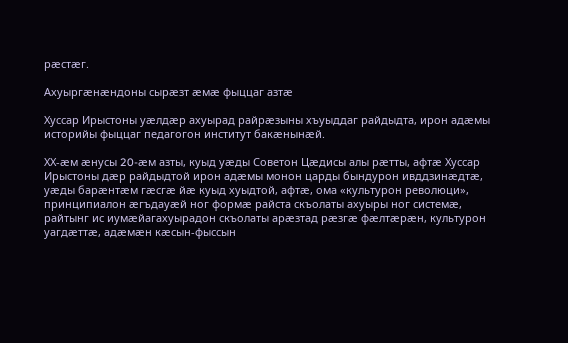рæстæг.

Ахуыргæнæндоны сырæзт æмæ фыццаг азтæ

Хуссар Ирыстоны уæлдæр ахуырад райрæзыны хъуыддаг райдыдта, ирон адæмы историйы фыццаг педагогон институт бакæнынæй.

ХХ-æм æнусы 20-æм азты, куыд уæды Советон Цæдисы алы рæтты, афтæ Хуссар Ирыстоны дæр райдыдтой ирон адæмы монон царды бындурон ивддзинæдтæ, уæды барæнтæм гæсгæ йæ куыд хуыдтой, афтæ, ома «культурон революци», принципиалон æгъдауæй ног формæ райста скъолаты ахуыры ног системæ, райтынг ис иумæйагахуырадон скъолаты арæзтад рæзгæ фæлтæрæн, культурон уагдæттæ, адæмæн кæсын-фыссын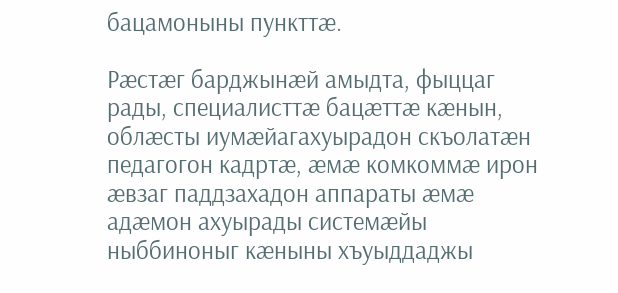бацамоныны пункттæ.

Рæстæг барджынæй амыдта, фыццаг рады, специалисттæ бацæттæ кæнын, облæсты иумæйагахуырадон скъолатæн педагогон кадртæ, æмæ комкоммæ ирон æвзаг паддзахадон аппараты æмæ адæмон ахуырады системæйы ныббиноныг кæныны хъуыддаджы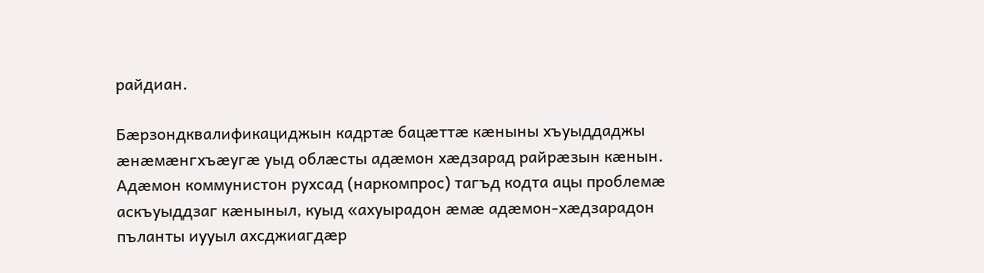райдиан.

Бæрзондквалификациджын кадртæ бацæттæ кæныны хъуыддаджы æнæмæнгхъæугæ уыд облæсты адæмон хæдзарад райрæзын кæнын. Адæмон коммунистон рухсад (наркомпрос) тагъд кодта ацы проблемæ аскъуыддзаг кæныныл, куыд «ахуырадон æмæ адæмон-хæдзарадон пъланты иууыл ахсджиагдæр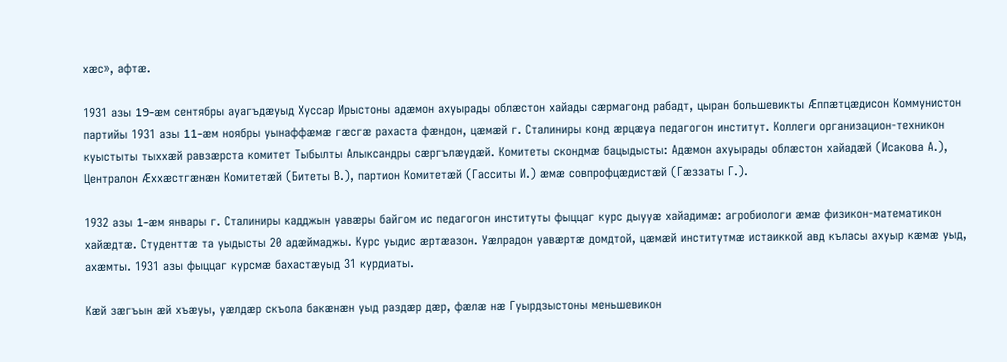хæс», афтæ.

1931 азы 19-æм сентябры ауагъдæуыд Хуссар Ирыстоны адæмон ахуырады облæстон хайады сæрмагонд рабадт, цыран большевикты Æппæтцæдисон Коммунистон партийы 1931 азы 11-æм ноябры уынаффæмæ гæсгæ рахаста фæндон, цæмæй г. Сталиниры конд æрцæуа педагогон институт. Коллеги организацион-техникон куыстыты тыххæй равзæрста комитет Тыбылты Алыксандры сæргълæудæй. Комитеты скондмæ бацыдысты: Адæмон ахуырады облæстон хайадæй (Исакова А.), Централон Æххæстгæнæн Комитетæй (Битеты В.), партион Комитетæй (Гасситы И.) æмæ совпрофцæдистæй (Гæззаты Г.).

1932 азы 1-æм январы г. Сталиниры кадджын уавæры байгом ис педагогон институты фыццаг курс дыууæ хайадимæ: агробиологи æмæ физикон-математикон хайæдтæ. Студенттæ та уыдысты 20 адæймаджы. Курс уыдис æртæазон. Уæлрадон уавæртæ домдтой, цæмæй институтмæ истаиккой авд къласы ахуыр кæмæ уыд, ахæмты. 1931 азы фыццаг курсмæ бахастæуыд 31 курдиаты.

Кæй зæгъын æй хъæуы, уæлдæр скъола бакæнæн уыд раздæр дæр, фæлæ нæ Гуырдзыстоны меньшевикон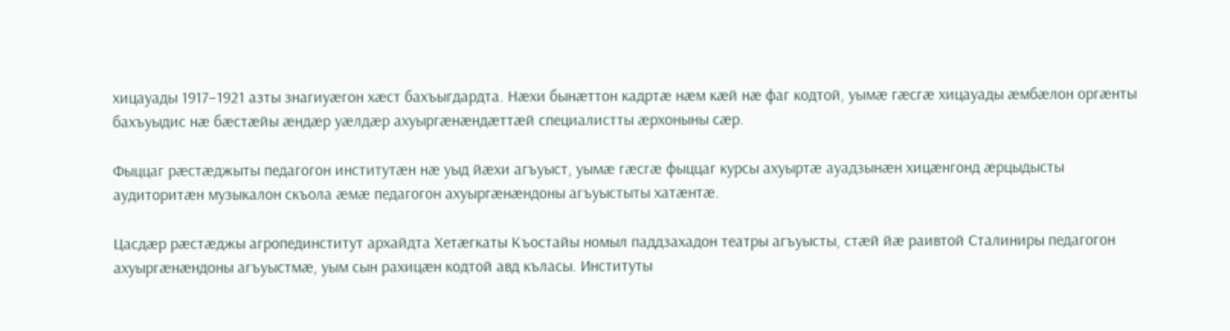хицауады 1917–1921 азты знагиуæгон хæст бахъыгдардта. Нæхи бынæттон кадртæ нæм кæй нæ фаг кодтой, уымæ гæсгæ хицауады æмбæлон оргæнты бахъуыдис нæ бæстæйы æндæр уæлдæр ахуыргæнæндæттæй специалистты æрхоныны сæр.

Фыццаг рæстæджыты педагогон институтæн нæ уыд йæхи агъуыст, уымæ гæсгæ фыццаг курсы ахуыртæ ауадзынæн хицæнгонд æрцыдысты аудиторитæн музыкалон скъола æмæ педагогон ахуыргæнæндоны агъуыстыты хатæнтæ.

Цасдæр рæстæджы агропединститут архайдта Хетæгкаты Къостайы номыл паддзахадон театры агъуысты, стæй йæ раивтой Сталиниры педагогон ахуыргæнæндоны агъуыстмæ, уым сын рахицæн кодтой авд къласы. Институты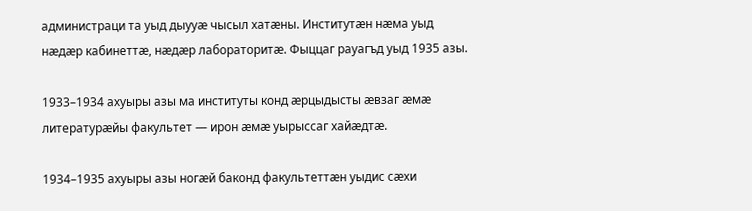администраци та уыд дыууæ чысыл хатæны. Институтæн нæма уыд нæдæр кабинеттæ, нæдæр лабораторитæ. Фыццаг рауагъд уыд 1935 азы.

1933–1934 ахуыры азы ма институты конд æрцыдысты æвзаг æмæ литературæйы факультет — ирон æмæ уырыссаг хайæдтæ.

1934–1935 ахуыры азы ногæй баконд факультеттæн уыдис сæхи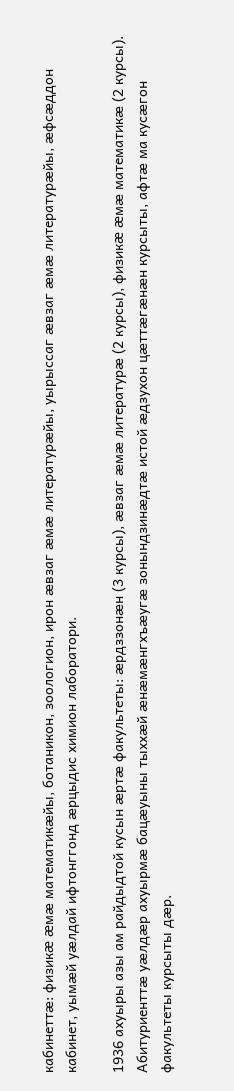кабинеттæ: физикæ æмæ математикæйы, ботаникон, зоологион, ирон æвзаг æмæ литературæйы, уырыссаг æвзаг æмæ литературæйы, æфсæддон кабинет, уымæй уæлдай ифтонггонд æрцыдис химион лаборатори.

1936 ахуыры азы ам райдыдтой кусын æртæ факультеты: æрдззонæн (3 курсы), æвзаг æмæ литературæ (2 курсы), физикæ æмæ математикæ (2 курсы). Абитуриенттæ уæлдæр ахуырмæ бацæуыны тыххæй æнæмæнгхъæугæ зонындзинæдтæ истой æдзухон цæттæгæнæн курсыты, афтæ ма кусæгон факультеты курсыты дæр.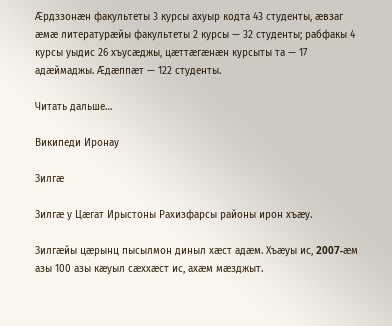Æрдззонæн факультеты 3 курсы ахуыр кодта 43 студенты, æвзаг æмæ литературæйы факультеты 2 курсы — 32 студенты; рабфакы 4 курсы уыдис 26 хъусæджы, цæттæгæнæн курсыты та — 17 адæймаджы. Æдæппæт — 122 студенты.

Читать дальше…

Википеди Иронау

Зилгæ

Зилгæ у Цæгат Ирыстоны Рахизфарсы районы ирон хъæу.

Зилгæйы цæрынц пысылмон диныл хæст адæм. Хъæуы ис, 2007-æм азы 100 азы кæуыл сæххæст ис, ахæм мæзджыт.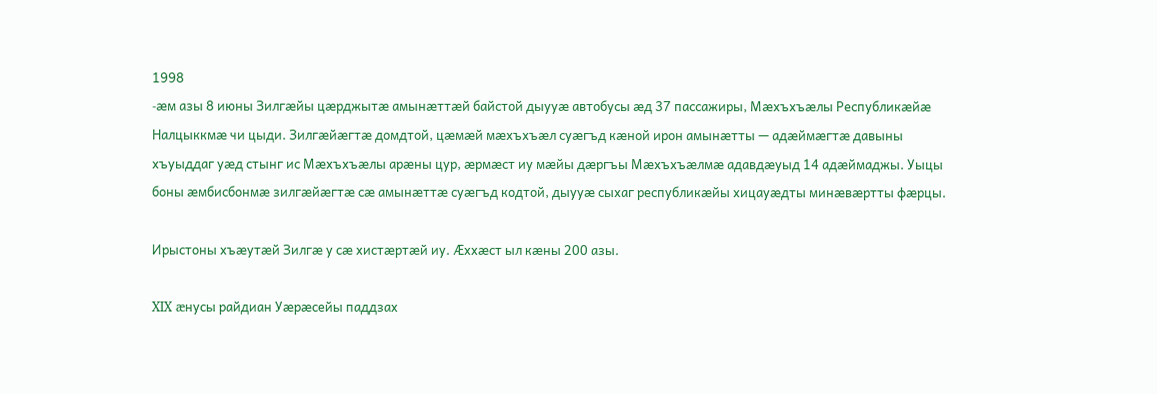1998
-æм азы 8 июны Зилгæйы цæрджытæ амынæттæй байстой дыууæ автобусы æд 37 пассажиры, Мæхъхъæлы Республикæйæ Налцыккмæ чи цыди. Зилгæйæгтæ домдтой, цæмæй мæхъхъæл суæгъд кæной ирон амынæтты — адæймæгтæ давыны хъуыддаг уæд стынг ис Мæхъхъæлы арæны цур, æрмæст иу мæйы дæргъы Мæхъхъæлмæ адавдæуыд 14 адæймаджы. Уыцы боны æмбисбонмæ зилгæйæгтæ сæ амынæттæ суæгъд кодтой, дыууæ сыхаг республикæйы хицауæдты минæвæртты фæрцы.

Ирыстоны хъæутæй Зилгæ у сæ хистæртæй иу. Æххæст ыл кæны 200 азы.

XIX æнусы райдиан Уæрæсейы паддзах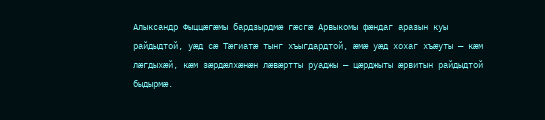Алыксандр Фыццæгæмы бардзырдмæ гæсгæ Арвыкомы фæндаг аразын куы райдыдтой, уæд сæ Тæгиатæ тынг хъыгдардтой, æмæ уæд хохаг хъæуты — кæм лæгдыхæй, кæм зæрдæлхæнæн лæвæртты руаджы — цæрджыты æрвитын райдыдтой быдырмæ.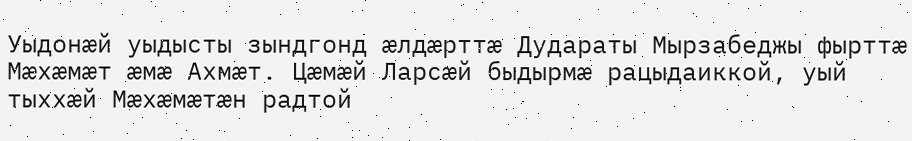Уыдонæй уыдысты зындгонд æлдæрттæ Дудараты Мырзабеджы фырттæ Мæхæмæт æмæ Ахмæт. Цæмæй Ларсæй быдырмæ рацыдаиккой, уый тыххæй Мæхæмæтæн радтой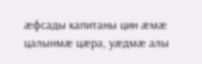æфсады капитаны цин æмæ цалынмæ цæра, уæдмæ алы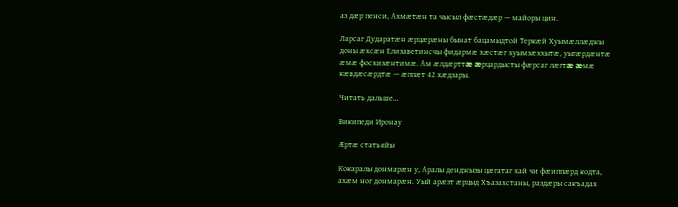аз дæр пенси, Ахмæтæн та чысыл фæстæдæр — майоры цин.

Ларсаг Дударатæн æрцæрæны бынат бацамыдтой Теркæй Хуымæллæджы доны æхсæн Елизаветинсчы фидармæ хæстæг хуымзæххытæ, уыгæрдæнтæ æмæ фосхизæнтимæ. Ам æлдæрттæ æрцардысты фæрсаг лæгтæ æмæ кæвдæсæрдтæ — æппæт 42 хæдзары.

Читать дальше…

Википеди Иронау

Æртæ статьяйы

Кокаралы донмарæн у, Аралы денджызы цæгатаг хай чи фæиппæрд кодта, ахæм ног донмарæн. Уый арæзт æрцыд Хъазахстаны, раздæры сакъадах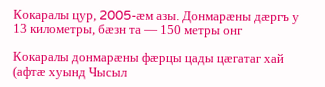Кокаралы цур, 2005-æм азы. Донмарæны дæргъ у 13 километры, бæзн та — 150 метры онг

Кокаралы донмарæны фæрцы цады цæгатаг хай (афтæ хуынд Чысыл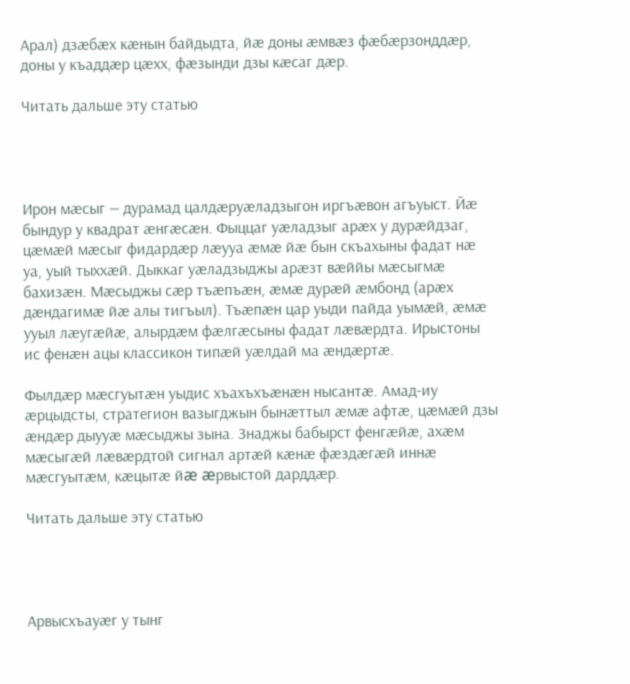Арал) дзæбæх кæнын байдыдта, йæ доны æмвæз фæбæрзонддæр, доны у къаддæр цæхх, фæзынди дзы кæсаг дæр.

Читать дальше эту статью




Ирон мæсыг — дурамад цалдæруæладзыгон иргъæвон агъуыст. Йæ бындур у квадрат æнгæсæн. Фыццаг уæладзыг арæх у дурæйдзаг, цæмæй мæсыг фидардæр лæууа æмæ йæ бын скъахыны фадат нæ уа, уый тыххæй. Дыккаг уæладзыджы арæзт вæййы мæсыгмæ бахизæн. Мæсыджы сæр тъæпъæн, æмæ дурæй æмбонд (арæх дæндагимæ йæ алы тигъыл). Тъæпæн цар уыди пайда уымæй, æмæ ууыл лæугæйæ, алырдæм фæлгæсыны фадат лæвæрдта. Ирыстоны ис фенæн ацы классикон типæй уæлдай ма æндæртæ.

Фылдæр мæсгуытæн уыдис хъахъхъæнæн нысантæ. Амад-иу æрцыдсты, стратегион вазыгджын бынæттыл æмæ афтæ, цæмæй дзы æндæр дыууæ мæсыджы зына. Знаджы бабырст фенгæйæ, ахæм мæсыгæй лæвæрдтой сигнал артæй кæнæ фæздæгæй иннæ мæсгуытæм, кæцытæ йæ æрвыстой дарддæр.

Читать дальше эту статью




Арвысхъауæг у тынг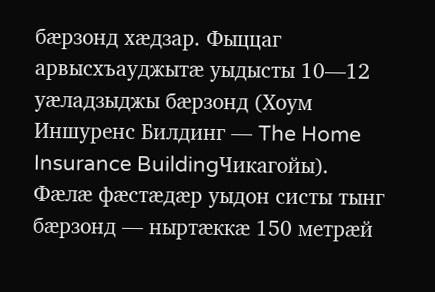бæрзонд хæдзар. Фыццаг арвысхъауджытæ уыдысты 10—12 уæладзыджы бæрзонд (Хоум Иншуренс Билдинг — The Home Insurance BuildingЧикагойы). Фæлæ фæстæдæр уыдон систы тынг бæрзонд — ныртæккæ 150 метрæй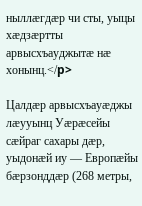ныллæгдæр чи сты, уыцы хæдзæртты арвысхъауджытæ нæ хонынц.</p>

Цалдæр арвысхъауæджы лæууынц Уæрæсейы сæйраг сахары дæр, уыдонæй иу — Европæйы бæрзонддæр (268 метры,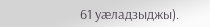61 уæладзыджы).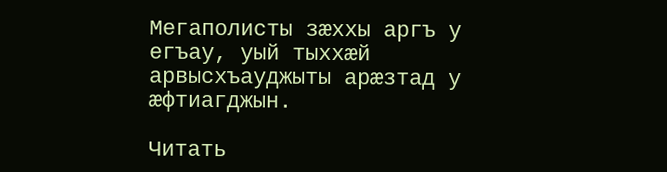Мегаполисты зæххы аргъ у егъау, уый тыххæй арвысхъауджыты арæзтад у æфтиагджын.

Читать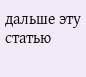дальше эту статью